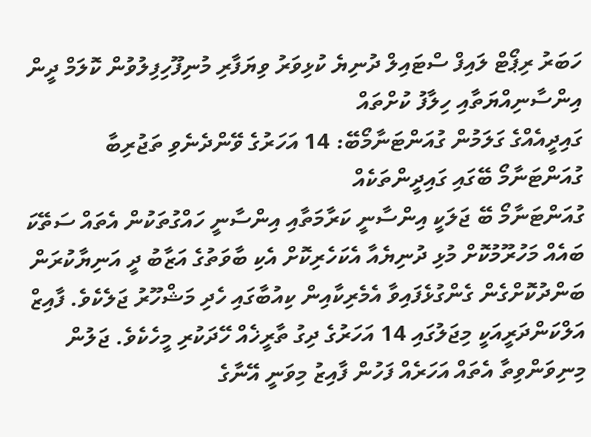ހަބަރު ރިޕޯޓް ލައިފް ސްޓައިލް ދުނިޔެ ކުޅިވަރު ވިޔަފާރި މުނިފޫހިފިލުވުން ކޮލަމް ދީން
އިންސާނިއްޔަތާއި ހިލާފު ކުށްތައް
ގައިދީއެއްގެ ގަލަމުން ގުއަންޓަނާމޯބޭ: 14 އަހަރުގެ ވޭންދެނެވި ތަޖުރިބާ
ގުއަންޓަނާމޯ ބޭގައި ގައިދީންތަކެއް
ގުއަންޓަނާމޯ ބޭ ޖަލަކީ އިންސާނީ ކަރާމަތާއި އިންސާނީ ހައްގުތަކުން އެތައް ސަތޭކަ ބައެއް މަހުރޫމުކޮށް މުޅި ދުނިޔެއާ އެކަހެރިކޮށް އެކި ބާވަތުގެ އަޒާބު ދީ އަނިޔާކުރަން ބަންދުކޮށްގެން ގެންގުޅެފައިވާ އެމެރިކާއިން ކިއުބާގައި ހެދި މަޝްހޫރު ޖަލެކެވެ. ފާއިޒް އަލްކަންދަރީއަކީ މިޖަލުގައި 14 އަހަރުގެ ދިގު ތާރީޚެއް ހޭދަކުރި މީހެކެވެ. ޖަލުން މިނިވަންވިތާ އެތައް އަހަރެއް ފަހުން ފާއިޒު މިވަނީ އޭނާގެ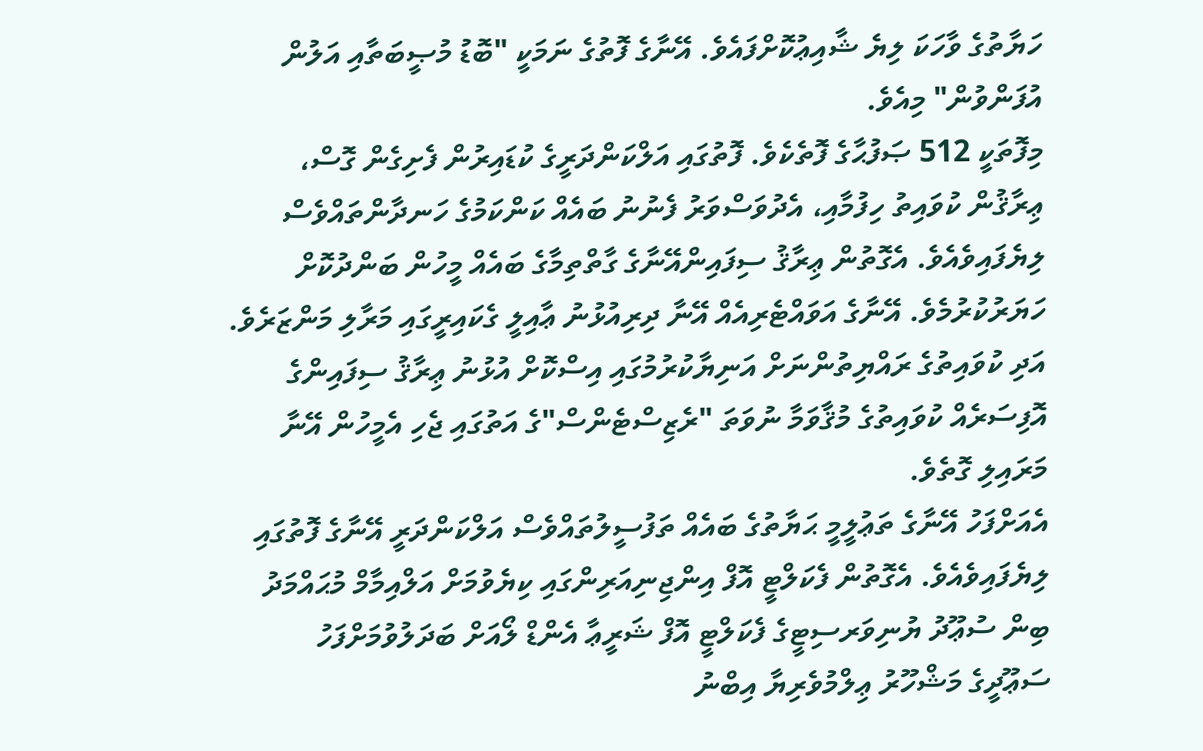ހަޔާތުގެ ވާހަކަ ލިޔެ ޝާއިޢުކޮށްފައެވެ. އޭނާގެ ފޮތުގެ ނަމަކީ "ބޮޑު މުޞީބަތާއި އަލުން އުފަންވުން" މިއެވެ.
މިފޮތަކީ 512 ޞަފުޙާގެ ފޮތެކެވެ. ފޮތުގައި އަލްކަންދަރީގެ ކުޑައިރުން ފެށިގެން ގޮސް، ޢިރާޤުން ކުވައިތު ހިފުމާއި، އެދުވަސްވަރު ފެނުނު ބައެއް ކަންކަމުގެ ހަނދާންތައްވެސް ލިޔެފައިވެއެވެ. އެގޮތުން ޢިރާޤު ސިފައިންއޭނާގެ ގާތްތިމާގެ ބައެއް މީހުން ބަންދުކޮށް ހަޔަރުކުރުމެވެ. އޭނާގެ އަވައްޓެރިއެއް އޭނާ ދިރިއުޅުނު ޢާއިލީ ގެކައިރީގައި މަރާލި މަންޒަރެވެ. އަދި ކުވައިތުގެ ރައްޔިތުންނަށް އަނިޔާކުރުމުގައި އިސްކޮށް އުޅުނު ޢިރާޤު ސިފައިންގެ އޮފިސަރެއް ކުވައިތުގެ މުޤާވަމާ ނުވަތަ "ރެޒިސްޓެންސް"ގެ އަތުގައި ޖެހި އެމީހުން އޭނާ މަރައިލި ގޮތެވެ.
އެއަށްފަހު އޭނާގެ ތަޢުލީމީ ޙަޔާތުގެ ބައެއް ތަފުސީލުތައްވެސް އަލްކަންދަރީ އޭނާގެ ފޮތުގައި ލިޔެފައިވެއެވެ. އެގޮތުން ފެކަލްޓީ އޮފް އިންޖިނިއަރިންގައި ކިޔެވުމަށް އަލްއިމާމް މުޙައްމަދު ބިން ސުޢޫދު ޔުނިވަރސިޓީގެ ފެކަލްޓީ އޮފް ޝަރީޢާ އެންޑް ލޯއަށް ބަދަލުވުމަށްފަހު ސަޢޫދީގެ މަޝްހޫރު ޢިލްމުވެރިޔާ އިބްނު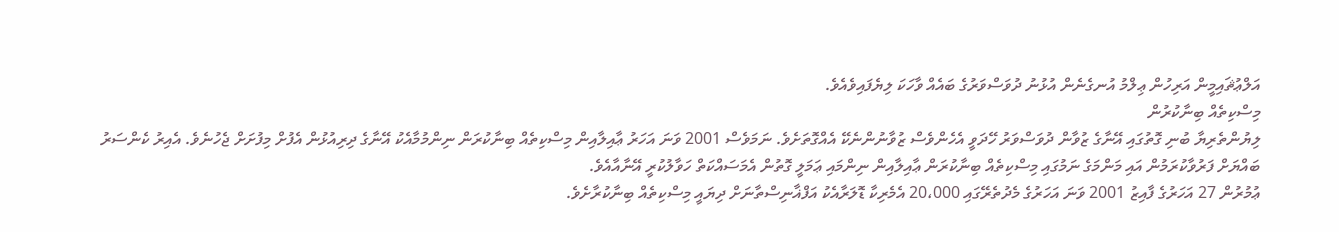އަލްޢުޘައިމީން އަރިހުން ޢިލްމު އުނގެނެން އުޅުނު ދުވަސްވަރުގެ ބައެއް ވާހަކަ ލިޔެފައިވެއެވެ.
މިސްކިތެއް ބިނާކުރުން
ލިޔުންތެރިޔާ ބުނި ގޮތުގައި އޭނާގެ ޒުވާން ދުވަސްވަރު ހޭދަވީ އެހެންވެސް ޒުވާނުންނެކޭ އެއްގޮތަށެވެ. ނަމަވެސް 2001 ވަނަ އަހަރު ޢާއިލާއިން މިސްކިތެއް ބިނާކުރަން ނިންމުމާއެކު އޭނާގެ ދިރިއުޅުން އެފުށް މިފުށަށް ޖެހުނެވެ. އެއިރު ކެންސަރު ބައްޔަށް ފަރުވާކުރަމުން އައި މަންމަގެ ނަމުގައި މިސްކިތެއް ބިނާކުރަން ޢާއިލާއިން ނިންމައި ޢަމަލީ ގޮތުން އެމަސައްކަތް ހަވާލުކުރީ އޭނާއާއެވެ.
ޢުމުރުން 27 އަހަރުގެ ފާއިޒު 2001 ވަނަ އަހަރުގެ މެދުތެރޭގައި 20،000 އެމެރިކާ ޑޮލަރާއެކު އަފްޣާނިސްތާނަށް ދިޔައީ މިސްކިތެއް ބިނާކުރާށެވެ.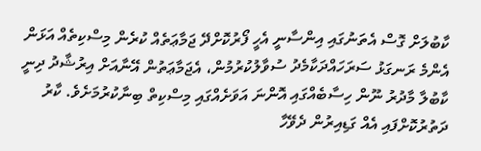ކާބުލަށް ގޮސް އެތަނުގައި އިންސާނީ އެހީ ފޯރުކޮށްދޭ ޖަމާޢަތެއް ކުރެން މިސްކިތެއް އަޅަން އެންމެ ރަނގަޅު ސަރަހައްދަކާމެދު ސުވާލުކުރުމުން، އެޖަމާޢަތުން އޭނާއަށް އިރުޝާދު ދިނީ ކާބުލާ މާދުރު ނޫން ހިސާބެއްގައި އޮންނަ އަވަށެއްގައި މިސްކިތް ބިނާކުރުމަށެވެ. ކާރު ދަތުރުކޮށްފައި އެއް ގަޑިއިރުން ދެވޭހާ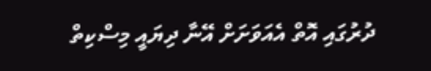ދުރުގައި އޮތް އެއަވަށަށް އޭނާ ދިޔައީ މިސްކިތް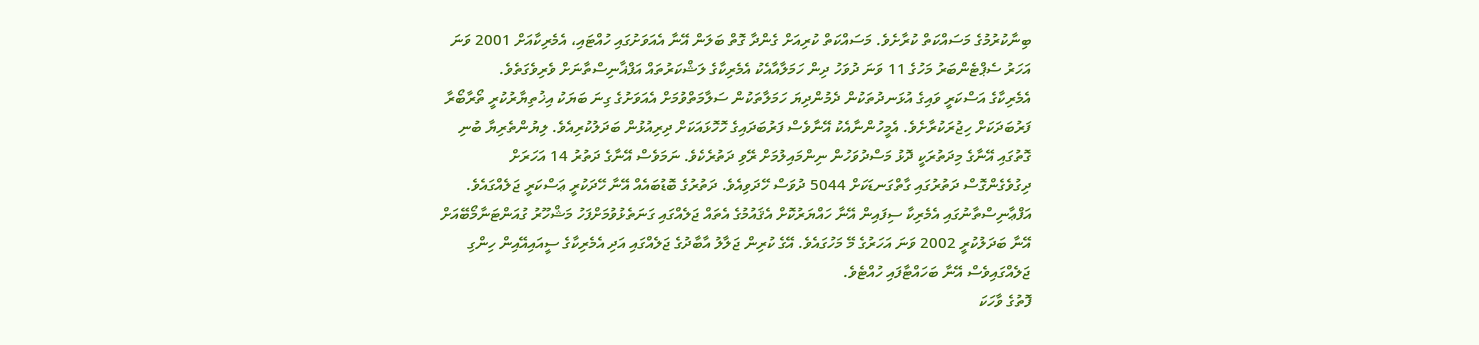ބިނާކުރުމުގެ މަސައްކަތް ކުރާށެވެ. މަސައްކަތް ކުރިއަށް ގެންދާ ގޮތް ބަލަން އޭނާ އެއަވަށުގައި ހުއްޓައި، އެމެރިކާއަށް 2001 ވަނަ އަހަރު ސެޕްޓެންބަރު މަހުގެ 11 ވަނަ ދުވަހު ދިން ހަމަލާއާއެކު އެމެރިކާގެ ލަޝްކަރުތައް އަފްޣާނިސްތާނަށް ވެރިވެގަތެވެ.
އެމެރިކާގެ އަސްކަރީ ވައިގެ އުޅަނދުތަކުން ދެމުންދިޔަ ހަމަލާތަކުން ސަލާމަތްވުމަށް އެއަވަށުގެ ގިނަ ބަޔަކު އިޚުތިޔާރުކުރީ ތޯރާބޯރާ ފަރުބަދަކަށް ހިޖުރަކުރާށެވެ. އެމީހުންނާއެކު އޭނާވެސް ފަރުބަދައިގެ ހޮހޮޅައަކަށް ދިރިއުޅުން ބަދަލުކުރިއެވެ. ލިޔުންތެރިޔާ ބުނި ގޮތުގައި އޭނާގެ މިދަތުރަކީ ދޮޅު މަސްދުވަހުން ނިންމައިލުމަށް ރޭވި ދަތުރެކެވެ. ނަމަވެސް އޭނާގެ ދަތުރު 14 އަހަރަށް ދިގުވެގެންގޮސް ދަތުރުގައި ގާތްގަނޑަކަށް 5044 ދުވަސް ހޭދަވިއެވެ. ދަތުރުގެ ބޮޑުބައެއް އޭނާ ހޭދަކުރީ ޢަސްކަރީ ޖަލެއްގައެވެ.
އަފްޢާނިސްތާނުގައި އެމެރިކާ ސިފައިން އޭނާ ހައްޔަރުކޮށް އެޤައުމުގެ އެތައް ޖަލެއްގައި ގަނަތެޅުވުމަށްފަހު މަޝްހޫރު ގުއަންޓަނާމޯބޭއަށް އޭނާ ބަދަލުކުރީ 2002 ވަނަ އަހަރުގެ މޭ މަހުގައެވެ. އޭގެ ކުރިން ޖަލާލު އާބާދުގެ ޖަލެއްގައި އަދި އެމެރިކާގެ ސީއައިއޭއިން ހިންގި ޖަލެއްގައިވެސް އޭނާ ބަހައްޓާފައި ހުއްޓެވެ.
ފޮތުގެ ވާހަކަ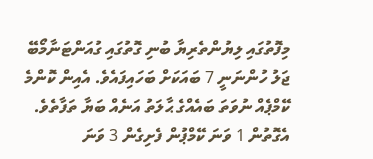މިފޮތުގައި ލިޔުންތެރިޔާ ބުނި ގޮތުގައި ގުއަންޓަނާމޯބޭ ޖަލު ހުންނަނީ 7 ބައަކަށް ބަހައިފައެވެ. އެއިން ކޮންމެ ކޭމްޕެއް ނުވަތަ ބައެއްގެ ޙާލަތު އަނެއް ބަޔާ ތަފާތެވެ. އެގޮތުން 1 ވަނަ ކޭމްޕުން ފެށިގެން 3 ވަނަ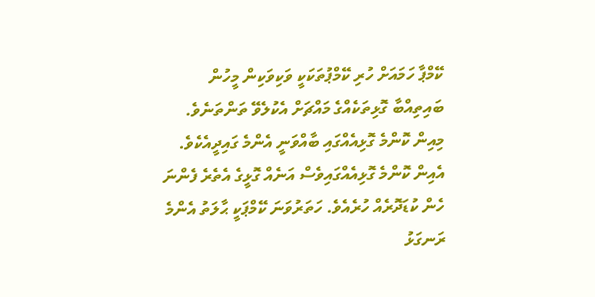ކޭމްޕާ ހަމައަށް ހުރި ކޭމްޕުތަކަކީ ވަކިވަކިން މީހުން ބައިތިއްބާ ގޮޅިތަކެއްގެ މައްޗަށް އެކުލެވޭ ތަންތަނެވެ. މިއިން ކޮންމެ ގޮޅިއެއްގައި ބާއްވަނީ އެންމެ ގައިދީއެކެވެ. އެއިން ކޮންމެ ގޮޅިއެއްގައިވެސް އަނެއް ގޮޅީގެ އެތެރެ ފެންނަ ހެން ކުޑަދޮރެއް ހުރެއެވެ. ހަތަރުވަނަ ކޭމްޕަކީ ޙާލަތު އެންމެ ރަނގަޅު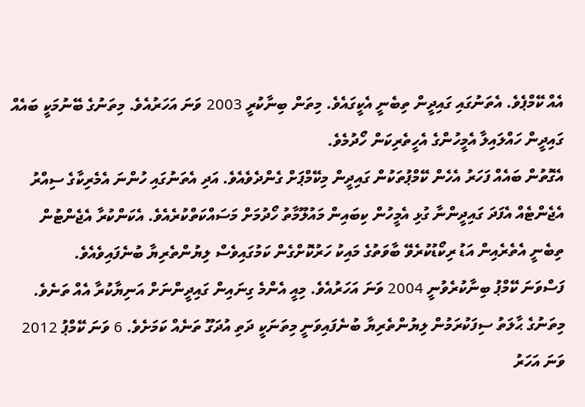އެއް ކޭމްޕެވެ. އެތަނުގައި ގައިދީން ތިބެނީ އެކީގައެވެ. މިތަން ބިނާކުރީ 2003 ވަނަ އަހަރުއެވެ. މިތަނުގެ ބޭނުމަކީ ބައެއް ގައިދީން ހައްލައިލާ އެމީހުންގެ އެހީތެރިކަން ހޯދުމެވެ.
އެގޮތުން ބައެއް ފަހަރު އެހެން ކޭމްޕުތަކުން ގައިދީން މިކޭމްޕަށް ގެންދެވެއެވެ. އަދި އެތަނުގައި ހުންނަ އެމެރިކާގެ ސިއްރު އެޖެންޓެއް އެފަދަ ގައިދީންނާ ގުޅި އެމީހުން ކިބައިން މައުލޫމާތު ހޯދުމަށް މަސައްކަތްކުރެއެވެ. އެކަންކުރާ އެޖެންޓުން ތިބެނީ އެތެރެއިން އަޑު ރިކޯޑުކުރެވޭ ބާވަތުގެ މައިކު ހަރުކޮށްގެން ކަމުގައިވެސް ލިޔުންތެރިޔާ ބުނެފައިވެއެވެ.
ފަސްވަނަ ކޭމްޕު ބިނާކުރެވުނީ 2004 ވަނަ އަހަރުއެވެ. މިއީ އެންމެ ގިނައިން ގައިދީންނަށް އަނިޔާކުރާ އެއް ތަނެވެ. މިތަނުގެ ޙާލަތު ސިފަކުރަމުން ލިޔުންތެރިޔާ ބުނެފައިވަނީ މިތަނަކީ ދަތި އުދަގޫ ތަނެއް ކަމަށެވެ. 6 ވަނަ ކޭމްޕު 2012 ވަނަ އަހަރު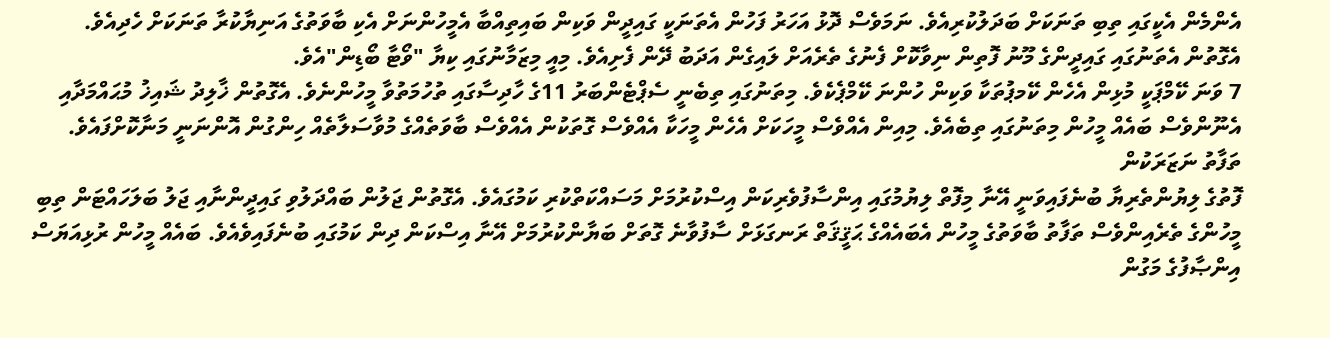އެންމެން އެކީގައި ތިބި ތަނަކަށް ބަދަލުކުރިއެވެ. ނަމަވެސް ދޮޅު އަހަރު ފަހުން އެތަނަކީ ގައިދީން ވަކިން ބައިތިއްބާ އެމީހުންނަށް އެކި ބާވަތުގެ އަނިޔާކުރާ ތަނަކަށް ހެދިއެވެ. އެގޮތުން އެތަނުގައި ގައިދީންގެ މޫނު ފޮތިން ނިވާކޮށް ފެނުގެ ތެރެއަށް ލައިގެން އަދަބު ދޭން ފެށިއެވެ. މިއީ މިޒަމާނުގައި ކިޔާ "ވޯޓާ ބޯޑިން"އެވެ.
7 ވަނަ ކޭމްޕަކީ މުޅިން އެހެން ކޭމޕުތަކާ ވަކިން ހުންނަ ކޭމްޕެކެވެ. މިތަނުގައި ތިބެނީ ސެޕްޓެންބަރު 11ގެ ހާދިސާގައި ތުހުމަތުވާ މީހުންނެވެ. އެގޮތުން ޚާލިދު ޝައިޚު މުޙައްމަދާއި އެނޫންވެސް ބައެއް މީހުން މިތަނުގައި ތިބެއެވެ. މިއިން އެއްވެސް މީހަކަށް އެހެން މީހަކާ އެއްވެސް ގޮތަކުން އެއްވެސް ބާވަތެއްގެ މުވާސަލާތެއް ހިންގުން އޮންނަނީ މަނާކޮށްފައެވެ.
ތަފާތު ނަޒަރަކުން
ފޮތުގެ ލިޔުންތެރިޔާ ބުނެފައިވަނީ އޭނާ މިފޮތް ލިޔުމުގައި އިންސާފުވެރިކަން އިސްކުރުމަށް މަސައްކަތްކުރި ކަމުގައެވެ. އެގޮތުން ޖަލުން ބައްދަލުވި ގައިދީންނާއި ޖަލު ބަލަހައްޓަން ތިބި މީހުންގެ ތެރެއިންވެސް ތަފާތު ބާވަތުގެ މީހުން އެބައެއްގެ ޙަޤީޤަތް ރަނގަޅަށް ސާފުވާނެ ގޮތަށް ބަޔާންކުރުމަށް އޭނާ އިސްކަން ދިން ކަމުގައި ބުނެފައިވެއެވެ. ބައެއް މީހުން ރުޅިއަޔަސް އިންޞާފުގެ މަގުން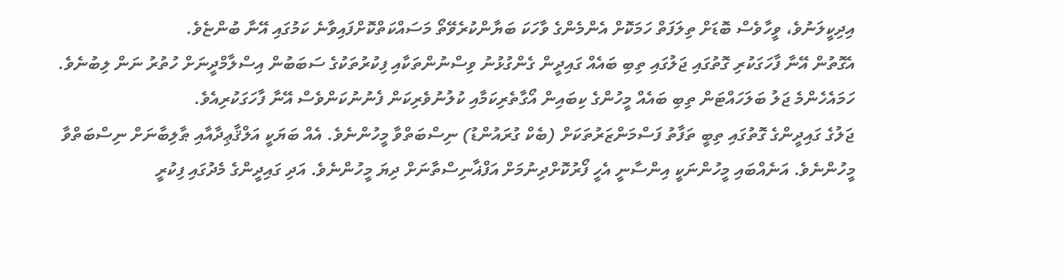އިދިކީލަނުވެ، ވީހާވެސް ބޮޑަށް ތިލަފަތް ހަމަކޮށް އެންމެންގެ ވާހަކަ ބަޔާންކުރެވޭތޯ މަސައްކަތްކޮށްފައިވާނެ ކަމުގައި އޭނާ ބުންޏެވެ.
އެގޮތުން އޭނާ ފާހަގަކުރި ގޮތުގައި ޖަލުގައި ތިބި ބައެއް ގައިދީން ގެންގުޅުނު ވިސްނުންތަކާއި ފިކުރުތަކުގެ ސަބަބުން އިސްލާމްދީނަށް ހުތުރު ނަން ލިބުނެވެ. ހަމައެހެންމެ ޖަލު ބަލަހައްޓަން ތިބި ބައެއް މީހުންގެ ކިބައިން އޯގާތެރިކަމާއި ކުލުނުވެރިކަން ފެނުނުކަންވެސް އޭނާ ފާހަގަކުރިއެވެ.
ޖަލުގެ ގައިދީންގެ ގޮތުގައި ތިބީ ތަފާތު ފަސްމަންޒަރުތަކަށް (ބެކް ގުރައުންޑު) ނިސްބަތްވާ މީހުންނެވެ. އެއް ބަޔަކީ އަލްޤާޢިދާއާއި ޠާލިބާނަށް ނިސްބަތްވާ މީހުންނެވެ. އަނެއްބައި މީހުންނަކީ އިންސާނީ އެހީ ފޯރުކޮށްދިނުމަށް އަފްޣާނިސްތާނަށް ދިޔަ މީހުންނެވެ. އަދި ގައިދީންގެ މެދުގައި ފިކުރީ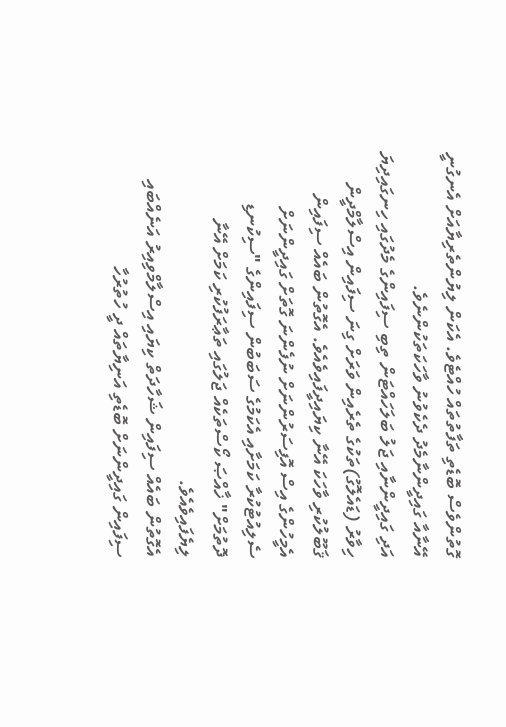ގޮތުންވެސް ބޮޑެތި ތަފާތުތައް ހުއްޓެވެ. އެކަން ލިޔުންތެރިޔާއަށް އެނގުނީ އޭނާއާ ގައިދީންނާމެދު ދެކެވުނު ވާހަކަތަކުންނެވެ.
އަދި ގައިދީންނާއި ޖަލު ބަލަހައްޓަން ތިބި ސިފައިންގެ މެދުގައި ހިނގައިދިޔަ ހިވާރު (ޑައެލޮގު)ތަކުގެ ތެރެއިން ވަރަށް ގިނަ ސިފައިން އިސްލާމްދީން ޤަބޫލުކުރި ވާހަކަ އޭނާ ކިޔައިދީފައިވެއެވެ. އެގޮތުން ބައެއް ސިފައިން އެމީހުންގެ އިސް އޮފިސަރުންނަށް ނުފެންނަ ގޮތަށް ގައިދީންނަށް ސެލިއުޓުކުރާ ކަމަށާއި އެކަމުގެ ސަބަބުން ސިފައިންގެ "ސިކުނޑި ދޮތުމަށް" ޚާއްޞަ ކޯސްތަކެއް ޖަލުގައި ތަޢާރަފުކުރި ކަމަށް އޭނާ ލިޔެފައިވެއެވެ.
އެގޮތުން ބައެއް ސިފައިން ޝަހާދަތް ކިޔައި އިސްލާމްވިއިރު އަނެއްބައި ސިފައިން ގައިދީންނަށް ބޮޑެތި އަނިޔާތައް ދީ ހުތުރުހާ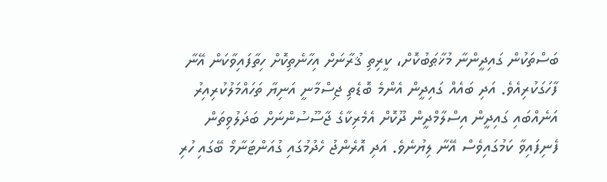ބަސްތަކުން ގައިދީންނާ މުޚާޠަބުކޮށް، ކީރިތި ޤުރާނަށް އިހާނެތިކޮށް ހިތާފައިވާކަން އޭނާ ފާހަގަކުރިއެވެ. އަދި ބައެއް ގައިދީން އެންމެ ބޮޑެތި ޖިސްމާނީ އަނިޔާ ތަހައްމަލުކުރިއިރު އަނެއްބައި ގައިދީން އިސްލާމްދީން ދޫކޮށް އެމެރިކާގެ ޖާސޫސުންނަށް ބަދަލުވިތަން ފެނިފައިވާ ކަމުގައިވެސް އޭނާ ލިޔުނެވެ. އަދި އޮރެންޖު ހެދުމުގައި ގުއަންޓަނާމޯ ބޭގައި ހުރި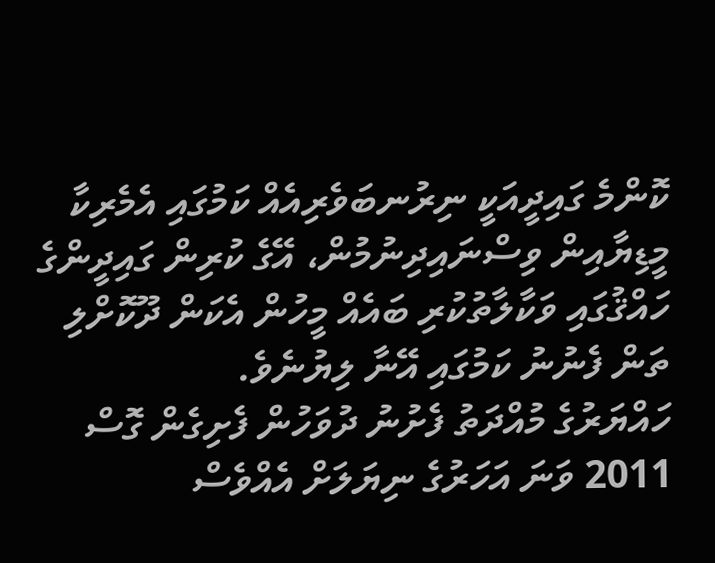ކޮންމެ ގައިދީއަކީ ނިރުނބަވެރިއެއް ކަމުގައި އެމެރިކާ މީޑިޔާއިން ވިސްނައިދިނުމުން، އޭގެ ކުރިން ގައިދީންގެ ހައްޤުގައި ވަކާލާތުކުރި ބައެއް މީހުން އެކަން ދޫކޮށްލި ތަން ފެނުނު ކަމުގައި އޭނާ ލިޔުނެވެ.
ހައްޔަރުގެ މުއްދަތު ފެށުނު ދުވަހުން ފެށިގެން ގޮސް 2011 ވަނަ އަހަރުގެ ނިޔަލަށް އެއްވެސް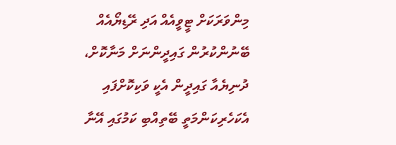މިންވަރަކަށް ޓީވީއެއް އަދި ރޭޑިޔޯއެއް ބޭނުންކުރުން ގައިދީންނަށް މަނާކޮށް، ދުނިޔެއާ ގައިދީން އެކީ ވަކިކޮށްފައި އެކަހެރިކަންމަތީ ބޭތިއްބި ކަމުގައި އޭނާ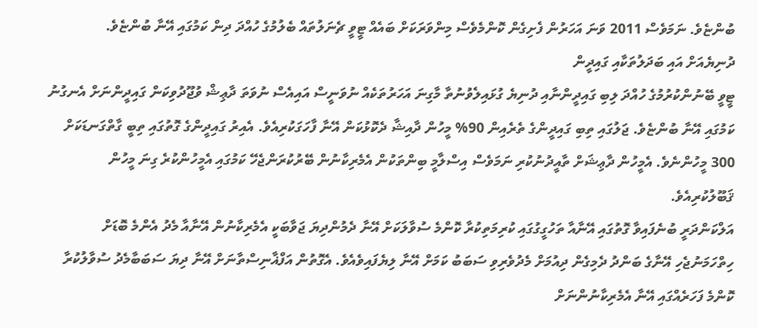ބުންޏެވެ. ނަމަވެސް 2011 ވަނަ އަހަރުން ފެށިގެން ކޮންމެވެސް މިންވަރަކަށް ބައެއް ޓީވީ ޗެނަލުތައް ބެލުމުގެ ހުއްދަ ދިން ކަމުގައި އޭނާ ބުންޏެވެ.
ދުނިޔެއަށް އައި ބަދަލުތަކާއި ގައިދީން
ޓީވީ ބޭނުންކުރުމުގެ ހުއްދަ ލިބި ގައިދީންނާއި ދުނިޔެ ގުޅައިލެވުނުތާ މާގިނަ އަހަރުތަކެއް ނުވަނީސް އައިއެސް ނުވަތަ ދާޢިޝް ވުޖޫދުވިކަން ގައިދީންނަށް އެނގުނު ކަމުގައި އޭނާ ބުންޏެވެ. ޖަލުގައި ތިބި ގައިދީންގެ ތެރެއިން 90% މީހުން ދާއިޝާ ދެކޮޅުކަން އޭނާ ފާހަގަކުރިއެވެ. އެއިރު ގައިދީންގެ ގޮތުގައި ތިބީ ގާތްގަނޑަކަށް 300 މީހުންނެވެ. އެމީހުން ދާޢިޝަށް ތާއީދުނުކުރި ނަމަވެސް އިސްލާމީ ބިންތަކުން އެމެރިކާނުން ބޭރުކުރަންޖެހޭ ކަމުގައި އެމީހުންކުރެ ގިނަ މީހުން ޤަބޫލުކުރިއެވެ.
އަލްކަންދަރީ ބުނެފައިވާ ގޮތުގައި އޭނާއާ ތަހުގީގުގައި ކުރިމަތިކުރާ ކޮންމެ ސުވާލަކަށް އޭނާ ދެމުންދިޔަ ޖަވާބަކީ އެމެރިކާނުން އޭނާއާ މެދު އެންމެ ބޮޑަށް ހިތްހަމަނުޖެހި އޭނާގެ ބަންދު ދެމިގެން ދިއުމަށް މެދުވެރިވި ސަބަބު ކަމަށް އޭނާ ލިޔެފައިވެއެވެ. އެގޮތުން އަފްޣާނިސްތާނަށް އޭނާ ދިޔަ ސަބަބާމެދު ސުވާލުކުރާ ކޮންމެ ފަހަރެއްގައި އޭނާ އެމެރިކާނުންނަށް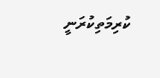ކުރިމަތިކުރަނީ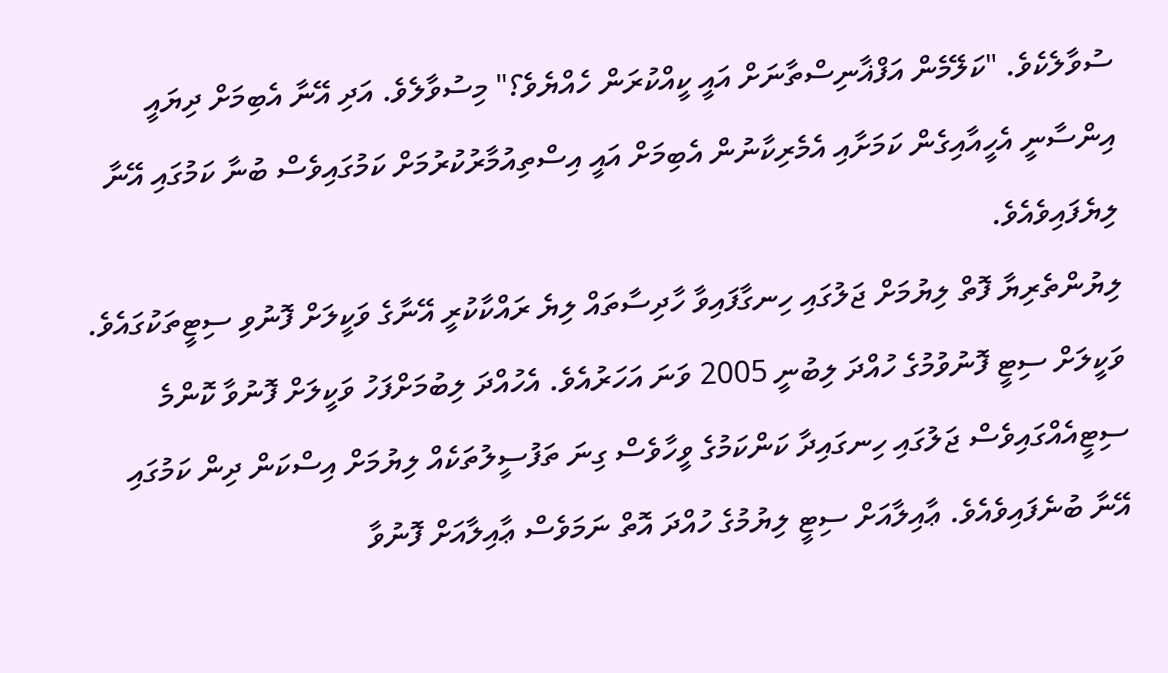ސުވާލެކެވެ. "ކަލޭމެން އަފްޣާނިސްތާނަށް އައީ ކީއްކުރަން ހެއްޔެވެ؟" މިސުވާލެވެ. އަދި އޭނާ އެބިމަށް ދިޔައީ އިންސާނީ އެހީއާއިގެން ކަމަށާއި އެމެރިކާނުން އެބިމަށް އައީ އިސްތިއުމާރުކުރުމަށް ކަމުގައިވެސް ބުނާ ކަމުގައި އޭނާ ލިޔެފައިވެއެވެ.
ލިޔުންތެރިޔާ ފޮތް ލިޔުމަށް ޖަލުގައި ހިނގާފައިވާ ހާދިސާތައް ލިޔެ ރައްކާކުރީ އޭނާގެ ވަކީލަށް ފޮނުވި ސިޓީތަކުގައެވެ. ވަކީލަށް ސިޓީ ފޮނުވުމުގެ ހުއްދަ ލިބުނީ 2005 ވަނަ އަހަރުއެވެ. އެހުއްދަ ލިބުމަށްފަހު ވަކީލަށް ފޮނުވާ ކޮންމެ ސިޓީއެއްގައިވެސް ޖަލުގައި ހިނގައިދާ ކަންކަމުގެ ވީހާވެސް ގިނަ ތަފުސީލުތަކެއް ލިޔުމަށް އިސްކަން ދިން ކަމުގައި އޭނާ ބުނެފައިވެއެވެ. ޢާއިލާއަށް ސިޓީ ލިޔުމުގެ ހުއްދަ އޮތް ނަމަވެސް ޢާއިލާއަށް ފޮނުވާ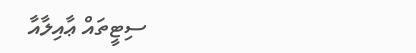ސިޓީތައް ޢާއިލާއާ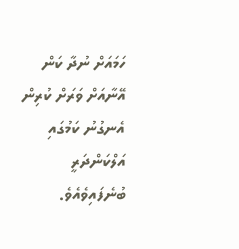ހަމައަށް ނުދާ ކަން އޭނާއަށް ވަރަށް ކުރިން އެނގުނު ކަމުގައި އަލްކަންދަރީ ބުނެފައިވެއެވެ.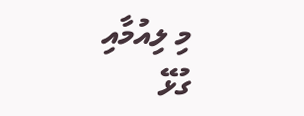މި ލިއުމާއި ގުޅޭ